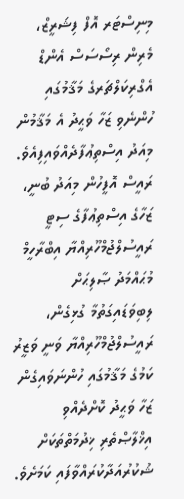މިނިސްޓަރ އޮފް ފިޝަރީޒް، މެރިން ރިސޯސަސް އެންޑް އެގްރިކަލްޗަރގެ މަޤާމުގައި ހުންނެވި ޒަހާ ވަޙީދު އެ މަޤާމުން މިއަދު އިސްތިޢުފާދެއްވައިފިއެވެ.
ރައީސް އޮފީހުން މިއަދު ބުނީ، ޒަހާގެ އިސްތިޢުފާގެ ސިޓީ ރައީސުލްޖުމްހޫރިއްޔާ އިބްރާހީމް މުޙައްމަދު ޞާލިޙަށް ލިބިވަޑައިގަތުމާ ގުޅިގެން، ރައީސުލްޖުމްހޫރިއްޔާ ވަނީ ވަޒީރު ކަމުގެ މަޤާމުގައި ހުންނަވައިގެން ޒަހާ ވަޙީދު ކޮށްދެއްވި އިޚްލާޞްތެރި ޚިދުމަތްތަކަށް ޝުކުރުއަދާކުރައްވާފައި ކަމަށެވެ.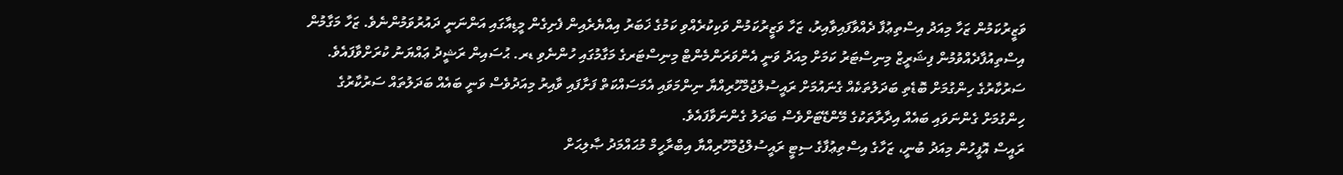ވަޒީރުކަމުން ޒަހާ މިއަދު އިސްތިޢުފާ ދެއްވާފައިވާއިރު، ޒަހާ ވަޒީރުކަމުން ވަކިކުރެއްވި ކަމުގެ ޚަބަރު އިއްޔެރެއިން ފެށިގެން މީޑިއާގައި އަންނަނީ ދައުރުވަމުންނެވެ. ޒަހާ މަގާމުން އިސްތިއުފާދެއްވުމުން ފިޝަރީޒް މިނިސްޓަރު ކަމަށް މިއަދު ވަނީ އެންވަރަންމެންޓް މިނިސްޓަރގެ މަގާމުގައި ހުންނެވި ޑރ. ޙުސައިން ރަޝީދު ޢައްޔަނު ކުރަށްވާފައެވެ.
ސަރުކާރުގެ ހިންގުމަށް ބޮޑެތި ބަދަލުތަކެއް ގެނައުމަށް ރައީސުލްޖުމްހޫރިއްޔާ ނިންމަވައި އެމަސައްކަތް ފަށާފައި ވާއިރު މިއަދުވެސް ވަނީ ބައެއް ބަދަލުތައް ސަރުކާރުގެ ހިންގުމަށް ގެންނަވައި ބައެއް އިދާރާތަކުގެ މޭންޑޭޓަށްވެސް ބަދަލު ގެންނަވާފައެވެ.
ރައީސް އޮފީހުން މިއަދު ބުނީ، ޒަހާގެ އިސްތިޢުފާގެ ސިޓީ ރައީސުލްޖުމްހޫރިއްޔާ އިބްރާހީމް މުޙައްމަދު ޞާލިޙަށް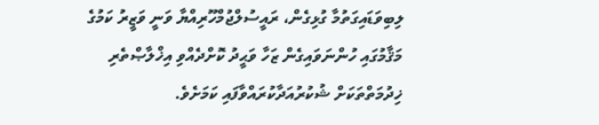ލިބިވަޑައިގަތުމާ ގުޅިގެން، ރައީސުލްޖުމްހޫރިއްޔާ ވަނީ ވަޒީރު ކަމުގެ މަޤާމުގައި ހުންނަވައިގެން ޒަހާ ވަޙީދު ކޮށްދެއްވި އިޚްލާޞްތެރި ޚިދުމަތްތަކަށް ޝުކުރުއަދާކުރައްވާފައި ކަމަށެވެ.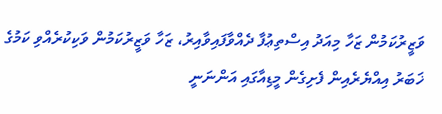ވަޒީރުކަމުން ޒަހާ މިއަދު އިސްތިޢުފާ ދެއްވާފައިވާއިރު، ޒަހާ ވަޒީރުކަމުން ވަކިކުރެއްވި ކަމުގެ ޚަބަރު އިއްޔެރެއިން ފެށިގެން މީޑިއާގައި އަންނަނީ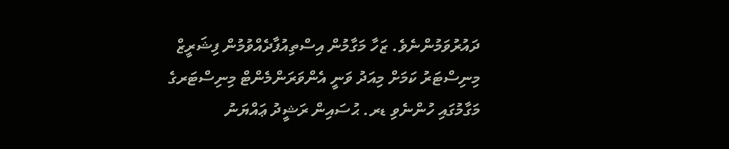ދައުރުވަމުންނެވެ. ޒަހާ މަގާމުން އިސްތިއުފާދެއްވުމުން ފިޝަރީޒް މިނިސްޓަރު ކަމަށް މިއަދު ވަނީ އެންވަރަންމެންޓް މިނިސްޓަރގެ މަގާމުގައި ހުންނެވި ޑރ. ޙުސައިން ރަޝީދު ޢައްޔަނު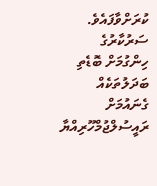ކުރަށްވާފައެވެ.
ސަރުކާރުގެ ހިންގުމަށް ބޮޑެތި ބަދަލުތަކެއް ގެނައުމަށް ރައީސުލްޖުމްހޫރިއްޔާ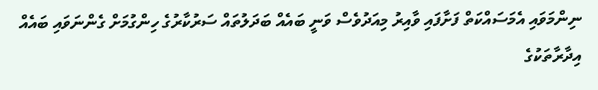ނިންމަވައި އެމަސައްކަތް ފަށާފައި ވާއިރު މިއަދުވެސް ވަނީ ބައެއް ބަދަލުތައް ސަރުކާރުގެ ހިންގުމަށް ގެންނަވައި ބައެއް އިދާރާތަކުގެ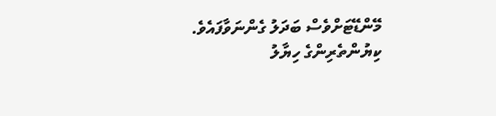މޭންޑޭޓަށްވެސް ބަދަލު ގެންނަވާފައެވެ.
ކިޔުންތެރިންގެ ހިޔާލު